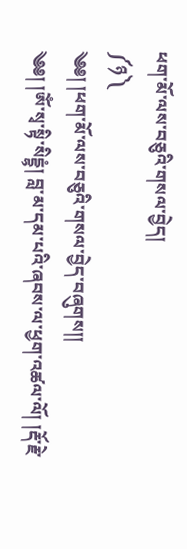ཕག་མོ་ལས་བཅུའི་གསལ་བྱེད།
༼ཉ༽
༄༅། །ཕག་མོ་ལས་བཅུའི་གསལ་བྱེད་བཞུགས།།
༄༅། །ཨོཾ་སྭ་སྟི་སིདྡྷཾ། བླ་མ་དམ་པའི་ཞབས་ལ་ཕྱག་འཚལ་ལོ། །རྡོ་རྗེ་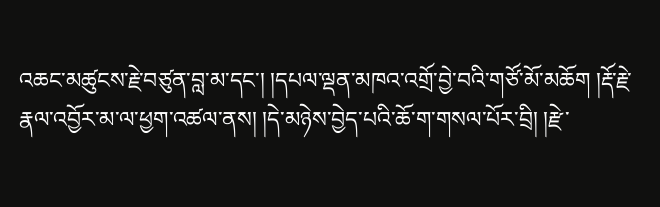འཆང་མཚུངས་རྗེ་བཙུན་བླ་མ་དང་། །དཔལ་ལྡན་མཁའ་འགྲོ་བྱེ་བའི་གཙོ་མོ་མཆོག །རྡོ་རྗེ་རྣལ་འབྱོར་མ་ལ་ཕྱག་འཚལ་ནས། །དེ་མཉེས་བྱེད་པའི་ཆོ་ག་གསལ་པོར་བྲི། །རྫེ་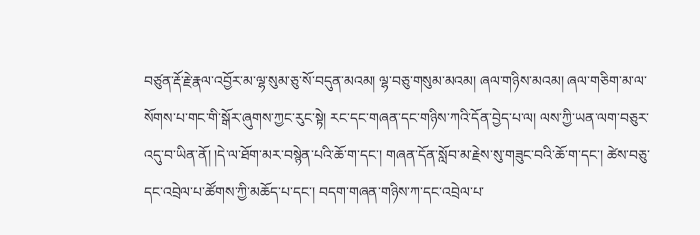བཙུན་རྡོ་རྗེ་རྣལ་འབྱོར་མ་ལྷ་སུམ་ཅུ་སོ་བདུན་མའམ། ལྷ་བཅུ་གསུམ་མའམ། ཞལ་གཉིས་མའམ། ཞལ་གཅིག་མ་ལ་སོགས་པ་གང་གི་སྒོར་ཞུགས་ཀྱང་རུང་སྟེ། རང་དང་གཞན་དང་གཉིས་ཀའི་དོན་བྱེད་པ་ལ། ལས་ཀྱི་ཡན་ལག་བཅུར་འདུ་བ་ཡིན་ནོ། །དེ་ལ་ཐོག་མར་བསྙེན་པའི་ཆོ་ག་དང་། གཞན་དོན་སློབ་མ་རྗེས་སུ་གཟུང་བའི་ཆོ་ག་དང་། ཚེས་བཅུ་དང་འབྲེལ་པ་ཚོགས་ཀྱི་མཆོད་པ་དང་། བདག་གཞན་གཉིས་ཀ་དང་འབྲེལ་པ་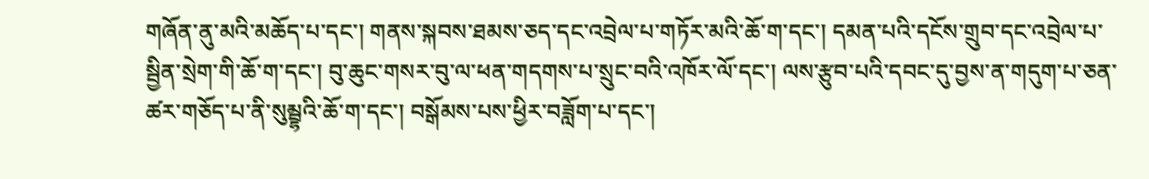གཞོན་ནུ་མའི་མཆོད་པ་དང་། གནས་སྐབས་ཐམས་ཅད་དང་འབྲེལ་པ་གཏོར་མའི་ཆོ་ག་དང་། དམན་པའི་དངོས་གྲུབ་དང་འབྲེལ་པ་སྦྱིན་སྲེག་གི་ཆོ་ག་དང་། བུ་ཆུང་གསར་བུ་ལ་ཕན་གདགས་པ་སྲུང་བའི་འཁོར་ལོ་དང་། ལས་རྩུབ་པའི་དབང་དུ་བྱས་ན་གདུག་པ་ཅན་ཚར་གཅོད་པ་ནི་སུམྦྷའི་ཆོ་ག་དང་། བསྒོམས་པས་ཕྱིར་བཟློག་པ་དང་།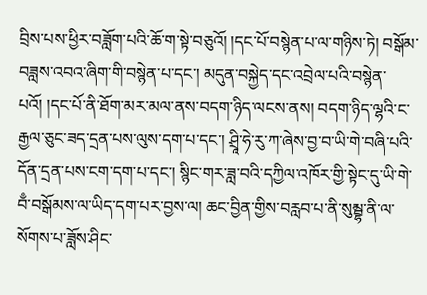བྲིས་པས་ཕྱིར་བཟློག་པའི་ཆོ་ག་སྟེ་བཅུའོ། །དང་པོ་བསྙེན་པ་ལ་གཉིས་ཏེ། བསྒོམ་བཟླས་འབའ་ཞིག་གི་བསྙེན་པ་དང་། མདུན་བསྐྱེད་དང་འབྲེལ་པའི་བསྙེན་པའོ། །དང་པོ་ནི་ཐོག་མར་མལ་ནས་བདག་ཉིད་ལངས་ནས། བདག་ཉིད་ལྷའི་ང་རྒྱལ་ཅུང་ཟད་དྲན་པས་ལུས་དག་པ་དང་། ཤྲཱི་ཧེ་རུ་ཀ་ཞེས་བྱ་བ་ཡི་གེ་བཞི་པའི་དོན་དྲན་པས་ངག་དག་པ་དང་། སྙིང་གར་ཟླ་བའི་དཀྱིལ་འཁོར་གྱི་སྟེང་དུ་ཡི་གེ་བྃ་བསྒོམས་ལ་ཡིད་དག་པར་བྱས་ལ། ཆང་བྱིན་གྱིས་བརླབ་པ་ནི་སུམྦྷ་ནི་ལ་སོགས་པ་ཟློས་ཤིང་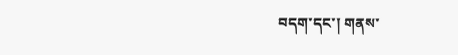བདག་དང་། གནས་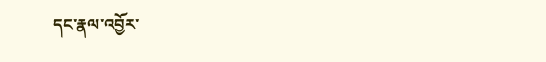དང་རྣལ་འབྱོར་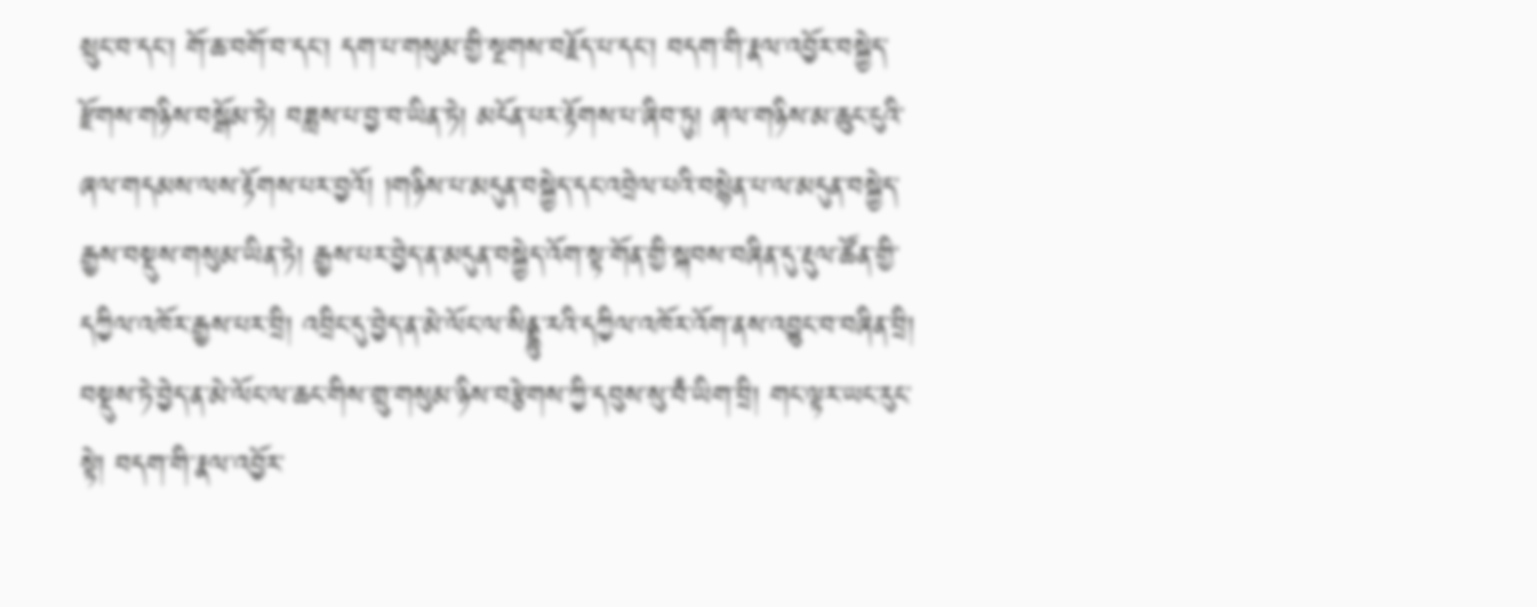སྲུང་བ་དང་། གོ་ཆ་བགོ་བ་དང་། དག་པ་གསུམ་གྱི་སྔགས་བརྗོད་པ་དང་། བདག་གི་རྣལ་འབྱོར་བསྐྱེད་རྫོགས་གཉིས་བསྒོམ་ཏེ། བཟླས་པ་བྱ་བ་ཡིན་ཏེ། མངོན་པར་རྟོགས་པ་ཞིབ་ཏུ། ཞལ་གཉིས་མ་ཆུང་ངུའི་ཞལ་གདམས་ལས་རྟོགས་པར་བྱའོ། །གཉིས་པ་མདུན་བསྐྱེད་དང་འབྲེལ་པའི་བསྙེན་པ་ལ་མདུན་བསྐྱེད་རྒྱས་བསྡུས་གསུམ་ཡིན་ཏེ། རྒྱས་པར་བྱེད་ན་མདུན་བསྐྱེད་འོག་སྟ་གོན་གྱི་སྐབས་བཞིན་དུ་རྡུལ་ཚོན་གྱི་དཀྱིལ་འཁོར་རྒྱས་པར་བྲི། འབྲིང་དུ་བྱེད་ན་མེ་ལོང་ལ་སིནྡྷུ་རའི་དཀྱིལ་འཁོར་འོག་ནས་འབྱུང་བ་བཞིན་བྲི། བསྡུས་ཏེ་བྱེད་ན་མེ་ལོང་ལ་ཆང་གིས་གྲུ་གསུམ་ཉིས་བརྩེགས་ཀྱི་དབུས་སུ་བྃ་ཡིག་བྲི། གང་ལྟར་ཡང་རུང་སྟེ། བདག་གི་རྣལ་འབྱོར་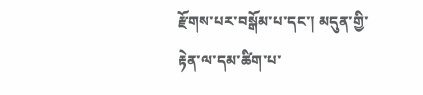རྫོགས་པར་བསྒོམ་པ་དང་། མདུན་གྱི་རྟེན་ལ་དམ་ཚིག་པ་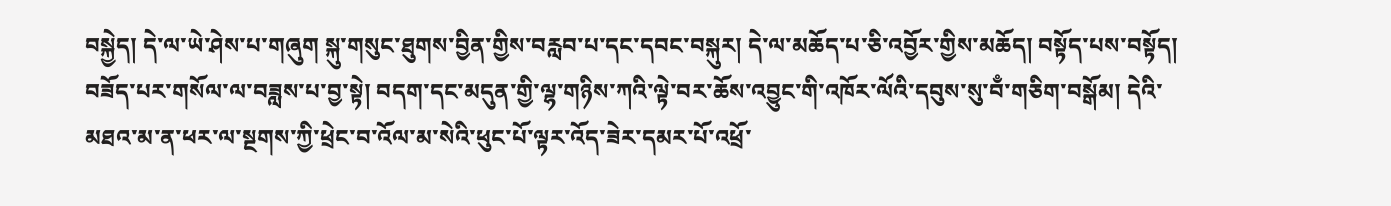བསྐྱེད། དེ་ལ་ཡེ་ཤེས་པ་གཞུག སྐུ་གསུང་ཐུགས་བྱིན་གྱིས་བརླབ་པ་དང་དབང་བསྐུར། དེ་ལ་མཆོད་པ་ཅི་འབྱོར་གྱིས་མཆོད། བསྟོད་པས་བསྟོད། བཟོད་པར་གསོལ་ལ་བཟླས་པ་བྱ་སྟེ། བདག་དང་མདུན་གྱི་ལྷ་གཉིས་ཀའི་ལྟེ་བར་ཆོས་འབྱུང་གི་འཁོར་ལོའི་དབུས་སུ་བྃ་གཅིག་བསྒོམ། དེའི་མཐའ་མ་ན་ཕར་ལ་སྔགས་ཀྱི་ཕྲེང་བ་འོལ་མ་སེའི་ཕུང་པོ་ལྟར་འོད་ཟེར་དམར་པོ་འཕྲོ་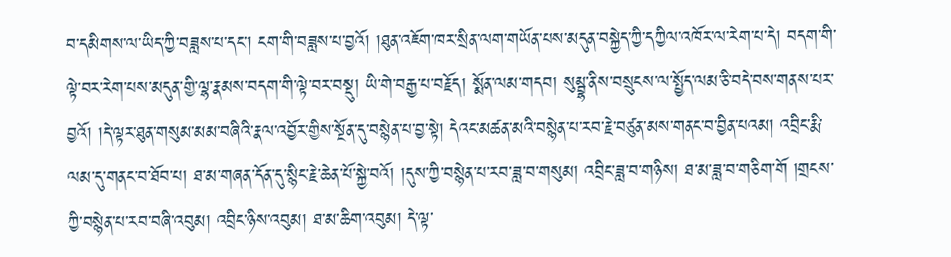བ་དམིགས་ལ་ཡིད་ཀྱི་བཟླས་པ་དང་། ངག་གི་བཟླས་པ་བྱའོ། །ཐུན་འཇོག་ཁར་སྲིན་ལག་གཡོན་པས་མདུན་བསྐྱེད་ཀྱི་དཀྱིལ་འཁོར་ལ་རེག་པ་དེ། བདག་གི་ལྟེ་བར་རེག་པས་མདུན་གྱི་ལྷ་རྣམས་བདག་གི་ལྟེ་བར་བསྡུ། ཡི་གེ་བརྒྱ་པ་བརྗོད། སྨོན་ལམ་གདབ། སུམྦྷ་ནིས་བསྲུངས་ལ་སྤྱོད་ལམ་ཅི་བདེ་བས་གནས་པར་བྱའོ། །དེ་ལྟར་ཐུན་གསུམ་མམ་བཞིའི་རྣལ་འབྱོར་གྱིས་སྔོན་དུ་བསྙེན་པ་བྱ་སྟེ། དེའང་མཚན་མའི་བསྙེན་པ་རབ་རྗེ་བཙུན་མས་གནང་བ་བྱིན་པའམ། འབྲིང་རྨི་ལམ་དུ་གནང་བ་ཐོབ་པ། ཐ་མ་གཞན་དོན་དུ་སྙིང་རྗེ་ཆེན་པོ་སྐྱེ་བའོ། །དུས་ཀྱི་བསྙེན་པ་རབ་ཟླ་བ་གསུམ། འབྲིང་ཟླ་བ་གཉིས། ཐ་མ་ཟླ་བ་གཅིག་གོ །གྲངས་ཀྱི་བསྙེན་པ་རབ་བཞི་འབུམ། འབྲིང་ཉིས་འབུམ། ཐ་མ་ཆིག་འབུམ། དེ་ལྟ་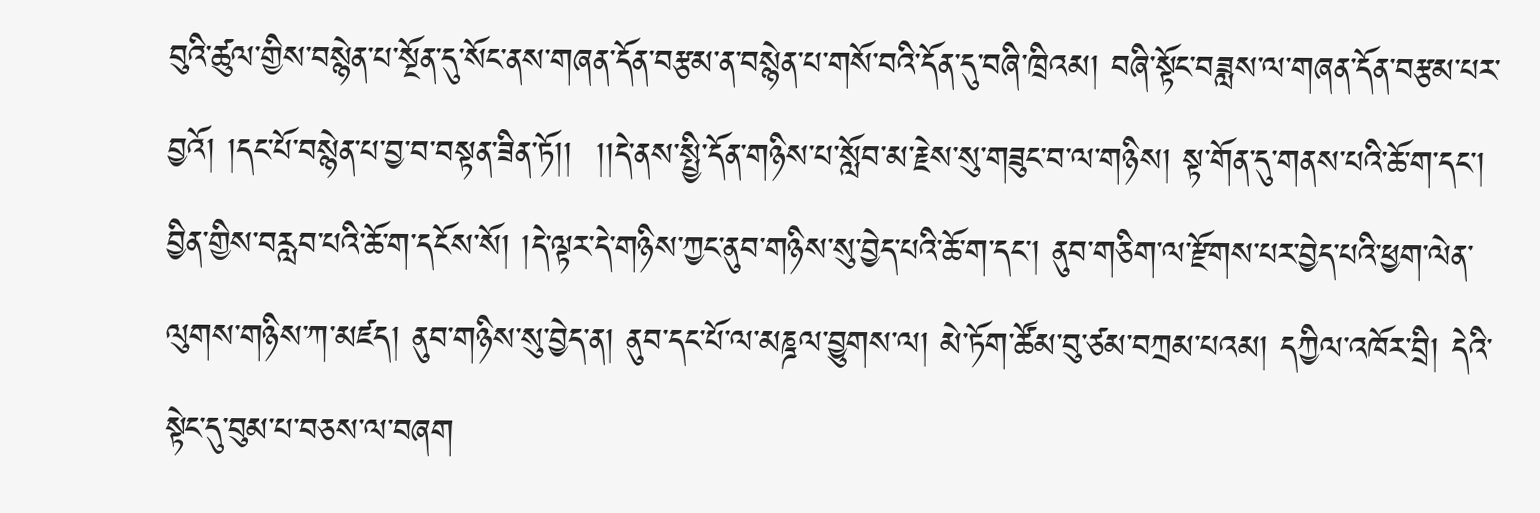བུའི་ཚུལ་གྱིས་བསྙེན་པ་སྔོན་དུ་སོང་ནས་གཞན་དོན་བརྩམ་ན་བསྙེན་པ་གསོ་བའི་དོན་དུ་བཞི་ཁྲིའམ། བཞི་སྟོང་བཟླས་ལ་གཞན་དོན་བརྩམ་པར་བྱའོ། །དང་པོ་བསྙེན་པ་བྱ་བ་བསྟན་ཟིན་ཏོ།།  །།དེ་ནས་སྤྱི་དོན་གཉིས་པ་སློབ་མ་རྗེས་སུ་གཟུང་བ་ལ་གཉིས། སྟ་གོན་དུ་གནས་པའི་ཆོ་ག་དང་། བྱིན་གྱིས་བརླབ་པའི་ཆོ་ག་དངོས་སོ། །དེ་ལྟར་དེ་གཉིས་ཀྱང་ནུབ་གཉིས་སུ་བྱེད་པའི་ཆོ་ག་དང་། ནུབ་གཅིག་ལ་རྫོགས་པར་བྱེད་པའི་ཕྱག་ལེན་ལུགས་གཉིས་ཀ་མཛད། ནུབ་གཉིས་སུ་བྱེད་ན། ནུབ་དང་པོ་ལ་མཎྜལ་བྱུགས་ལ། མེ་ཏོག་ཚོམ་བུ་ཙམ་བཀྲམ་པའམ། དཀྱིལ་འཁོར་བྲི། དེའི་སྟེང་དུ་བུམ་པ་བཅས་ལ་བཞག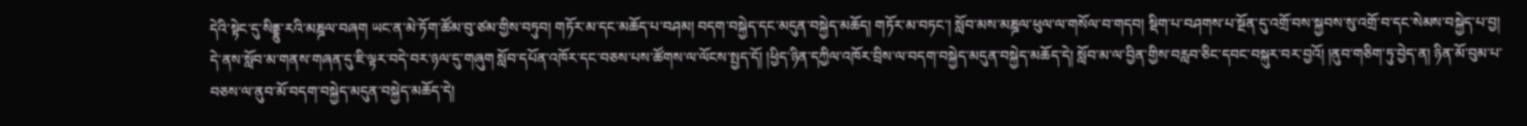དེའི་སྟེང་དུ་སིནྡྷུ་རའི་མཎྜལ་བཞག ཡང་ན་མེ་ཏོག་ཚོམ་བུ་ཙམ་གྱིས་བཏུབ། གཏོར་མ་དང་མཆོད་པ་བཤམ། བདག་བསྐྱེད་དང་མདུན་བསྐྱེད་མཆོད། གཏོར་མ་བཏང་། སློབ་མས་མཎྜལ་ཕུལ་ལ་གསོལ་བ་གདབ། སྡིག་པ་བཤགས་པ་སྔོན་དུ་འགྲོ་བས་སྐྱབས་སུ་འགྲོ་བ་དང་སེམས་བསྐྱེད་པ་བྱ། དེ་ནས་སློབ་མ་གནས་གཞན་དུ་ཇི་ལྟར་བདེ་བར་ཉལ་དུ་གཞུག སློབ་དཔོན་འཁོར་དང་བཅས་པས་ཚོགས་ལ་ལོངས་སྤྱད་དོ། །ཕྱིད་ཉིན་དཀྱིལ་འཁོར་བྲིས་ལ་བདག་བསྐྱེད་མདུན་བསྐྱེད་མཆོད་དེ། སློབ་མ་ལ་བྱིན་གྱིས་བརླབ་ཅིང་དབང་བསྐུར་བར་བྱའོ། །ནུབ་གཅིག་ཏུ་བྱེད་ན། ཉིན་མོ་བུམ་པ་བཅས་ལ་ནུབ་མོ་བདག་བསྐྱེད་མདུན་བསྐྱེད་མཆོད་དེ།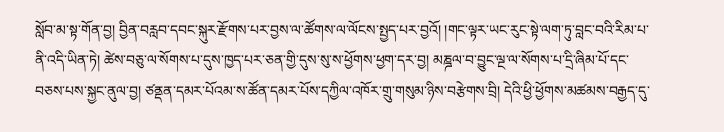སློབ་མ་སྟ་གོན་བྱ། བྱིན་བརླབ་དབང་སྐུར་རྫོགས་པར་བྱས་ལ་ཚོགས་ལ་ལོངས་སྤྱད་པར་བྱའོ། །གང་ལྟར་ཡང་རུང་སྟེ་ལག་ཏུ་བླང་བའི་རིམ་པ་ནི་འདི་ཡིན་ཏེ། ཚེས་བཅུ་ལ་སོགས་པ་དུས་ཁྱད་པར་ཅན་གྱི་དུས་སུ་ས་ཕྱོགས་ཕྱག་དར་བྱ། མཎྜལ་བ་བྱུང་ལྔ་ལ་སོགས་པ་དྲི་ཞིམ་པོ་དང་བཅས་པས་སྐྱང་ནུལ་བྱ། ཙནྡན་དམར་པོའམ་ས་ཚོན་དམར་པོས་དཀྱིལ་འཁོར་གྲུ་གསུམ་ཉིས་བརྩེགས་བྲི། དེའི་ཕྱི་ཕྱོགས་མཚམས་བརྒྱད་དུ་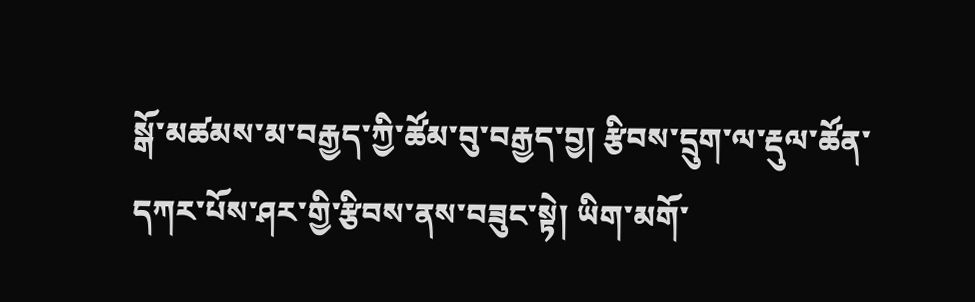སྒོ་མཚམས་མ་བརྒྱད་ཀྱི་ཚོམ་བུ་བརྒྱད་བྱ། རྩིབས་དྲུག་ལ་རྡུལ་ཚོན་དཀར་པོས་ཤར་གྱི་རྩིབས་ནས་བཟུང་སྟེ། ཡིག་མགོ་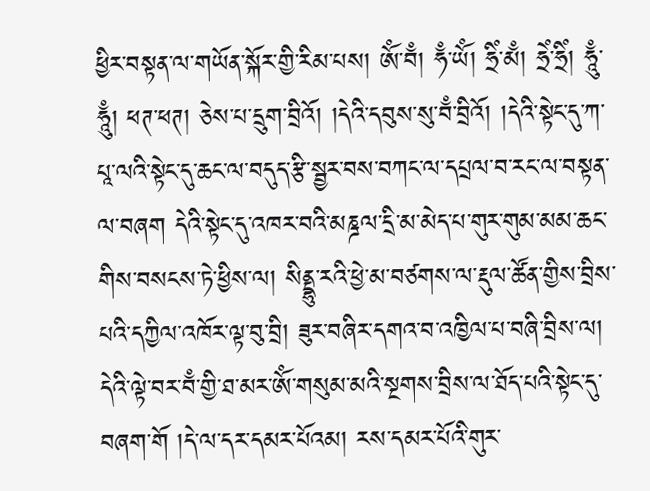ཕྱིར་བསྟན་ལ་གཡོན་སྐོར་གྱི་རིམ་པས། ཨོཾ་བྃ། ཧྃ་ཡོཾ། ཧྲིཾ་མྃ། ཧྲེཾ་ཧྲིཾ། ཧཱུྃ་ཧཱུྃ། ཕཊ་ཕཊ། ཅེས་པ་དྲུག་བྲིའོ། །དེའི་དབུས་སུ་བྃ་བྲིའོ། །དེའི་སྟེང་དུ་ཀ་པཱ་ལའི་སྟེང་དུ་ཆང་ལ་བདུད་རྩི་སྦྱར་བས་བཀང་ལ་དཔྲལ་བ་རང་ལ་བསྟན་ལ་བཞག དེའི་སྟེང་དུ་འཁར་བའི་མཎྜལ་དྲི་མ་མེད་པ་གུར་གུམ་མམ་ཆང་གིས་བསངས་ཏེ་ཕྱིས་ལ། སིནྡྷུ་རའི་ཕྱེ་མ་བཙགས་ལ་རྡུལ་ཚོན་གྱིས་བྲིས་པའི་དཀྱིལ་འཁོར་ལྟ་བུ་བྲི། ཟུར་བཞིར་དགའ་བ་འཁྱིལ་པ་བཞི་བྲིས་ལ། དེའི་ལྟེ་བར་བྃ་གྱི་ཐ་མར་ཨོཾ་གསུམ་མའི་སྔགས་བྲིས་ལ་ཐོད་པའི་སྟེང་དུ་བཞག་གོ །དེ་ལ་དར་དམར་པོའམ། རས་དམར་པོའི་གུར་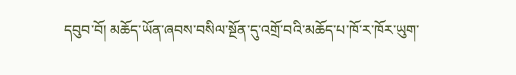དབུབ་བོ། མཆོད་ཡོན་ཞབས་བསིལ་སྔོན་དུ་འགྲོ་བའི་མཆོད་པ་ཁོ་ར་ཁོར་ཡུག་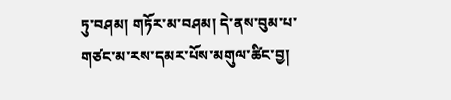ཏུ་བཤམ། གཏོར་མ་བཤམ། དེ་ནས་བུམ་པ་གཙང་མ་རས་དམར་པོས་མགུལ་ཚིང་བྱ།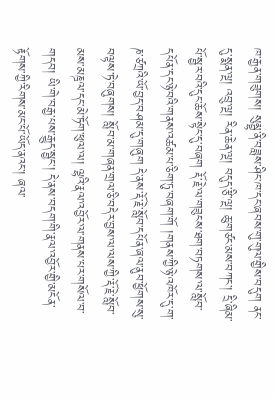ཁ་རྒྱན་གཟུགས། སུམྦྷ་ནི་བཟླས་ཤིང་ཁ་དང་ཞབས་གུ་གུལ་གྱིས་བདུག ནང་དུ་སྨན་ལྔ། འབྲུ་ལྔ། རིན་ཆེན་ལྔ། བདུད་རྩི་ལྔ། ཆུ་གཙང་མས་བཀང་། དྲི་ཞིམ་པོ་སྦྱར་བའི་དུང་ཆོས་སྟེང་དུ་བཞག རྡོ་རྗེ་ལ་གཟུངས་ཐག་བཏགས་ལ་སློབ་དཔོན་དང་ཉེ་བའི་གནས་འཚམ་པ་ཅིག་ཏུ་བཞག་གོ །གནས་ཀྱི་ཉེ་འཁོར་དུ་ག་ཎ་ཙཀྲའི་ཡོ་བྱད་བཤམ་དུ་གཞུག དེ་ནས་རྡོ་རྗེ་སློབ་དཔོན་ཞལ་ནུབ་ཕྱོགས་སུ་བལྟས་ཏེ་བཞུགས། སློབ་མ་གཞན་གྲལ་ཅི་བདེར་བྱས་ལ་ལས་ཀྱི་རྡོ་རྗེ་སློབ་མས་མཎྜལ་དང་མེ་ཏོག་ཕུལ་ལ། ལྷའི་རྣལ་འབྱོར་ལ་གནས་པར་གསོལ་བ་གདབ། ཡི་གེ་བརྒྱ་པས་རྒྱུད་སྦྱང་། དེ་ནས་བདག་གི་རྣལ་འབྱོར་གྱི་མངོན་རྟོགས་ཀྱི་རིགས་མང་པོ་ཡོད་ནའང་། ཞལ་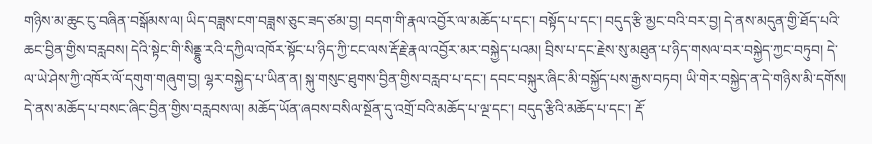གཉིས་མ་ཆུང་ངུ་བཞིན་བསྒོམས་ལ། ཡིད་བཟླས་ངག་བཟླས་ཅུང་ཟད་ཙམ་བྱ། བདག་གི་རྣལ་འབྱོར་ལ་མཆོད་པ་དང་། བསྟོད་པ་དང་། བདུད་རྩི་མྱང་བའི་བར་བྱ། དེ་ནས་མདུན་གྱི་ཐོད་པའི་ཆང་བྱིན་གྱིས་བརླབས། དེའི་སྟེང་གི་སིནྡྷུ་རའི་དཀྱིལ་འཁོར་སྟོང་པ་ཉིད་ཀྱི་ངང་ལས་རྡོ་རྗེ་རྣལ་འབྱོར་མར་བསྐྱེད་པའམ། བྲིས་པ་དང་རྗེས་སུ་མཐུན་པ་ཉིད་གསལ་བར་བསྐྱེད་ཀྱང་བཏུབ། དེ་ལ་ཡེ་ཤེས་ཀྱི་འཁོར་ལོ་དགུག་གཞུག་བྱ། ལྷར་བསྐྱེད་པ་ཡིན་ན། སྐུ་གསུང་ཐུགས་བྱིན་གྱིས་བརླབ་པ་དང་། དབང་བསྐུར་ཞིང་མི་བསྐྱོད་པས་རྒྱས་བཏབ། ཡི་གེར་བསྐྱེད་ན་དེ་གཉིས་མི་དགོས། དེ་ནས་མཆོད་པ་བསང་ཞིང་བྱིན་གྱིས་བརླབས་ལ། མཆོད་ཡོན་ཞབས་བསིལ་སྔོན་དུ་འགྲོ་བའི་མཆོད་པ་ལྔ་དང་། བདུད་རྩིའི་མཆོད་པ་དང་། རྡོ་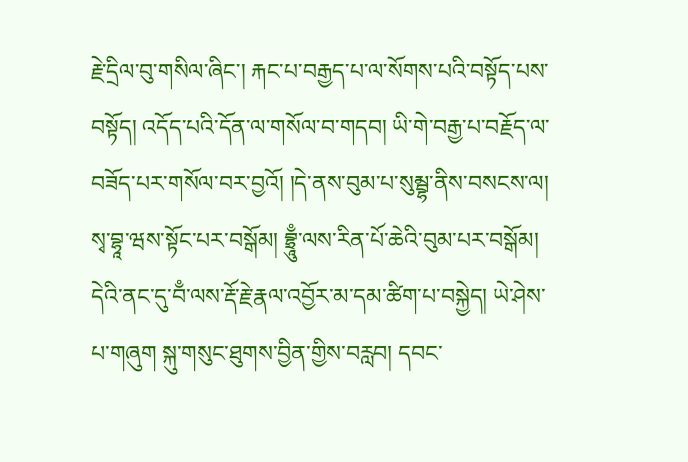རྗེ་དྲིལ་བུ་གསིལ་ཞིང་། རྐང་པ་བརྒྱད་པ་ལ་སོགས་པའི་བསྟོད་པས་བསྟོད། འདོད་པའི་དོན་ལ་གསོལ་བ་གདབ། ཡི་གེ་བརྒྱ་པ་བརྗོད་ལ་བཟོད་པར་གསོལ་བར་བྱའོ། །དེ་ནས་བུམ་པ་སུམྦྷ་ནིས་བསངས་ལ། སྭ་བྷཱ་ཝས་སྟོང་པར་བསྒོམ། བྷྲཱུྃ་ལས་རིན་པོ་ཆེའི་བུམ་པར་བསྒོམ། དེའི་ནང་དུ་བྃ་ལས་རྡོ་རྗེ་རྣལ་འབྱོར་མ་དམ་ཚིག་པ་བསྐྱེད། ཡེ་ཤེས་པ་གཞུག སྐུ་གསུང་ཐུགས་བྱིན་གྱིས་བརླབ། དབང་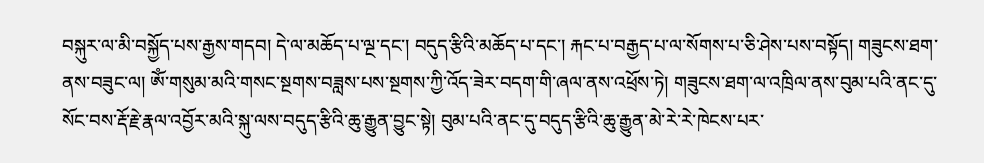བསྐུར་ལ་མི་བསྐྱོད་པས་རྒྱས་གདབ། དེ་ལ་མཆོད་པ་ལྔ་དང་། བདུད་རྩིའི་མཆོད་པ་དང་། རྐང་པ་བརྒྱད་པ་ལ་སོགས་པ་ཅི་ཤེས་པས་བསྟོད། གཟུངས་ཐག་ནས་བཟུང་ལ། ཨོཾ་གསུམ་མའི་གསང་སྔགས་བཟླས་པས་སྔགས་ཀྱི་འོད་ཟེར་བདག་གི་ཞལ་ནས་འཕྲོས་ཏེ། གཟུངས་ཐག་ལ་འཁྲིལ་ནས་བུམ་པའི་ནང་དུ་སོང་བས་རྡོ་རྗེ་རྣལ་འབྱོར་མའི་སྐུ་ལས་བདུད་རྩིའི་ཆུ་རྒྱུན་བྱུང་སྟེ། བུམ་པའི་ནང་དུ་བདུད་རྩིའི་ཆུ་རྒྱུན་མེ་རེ་རེ་ཁེངས་པར་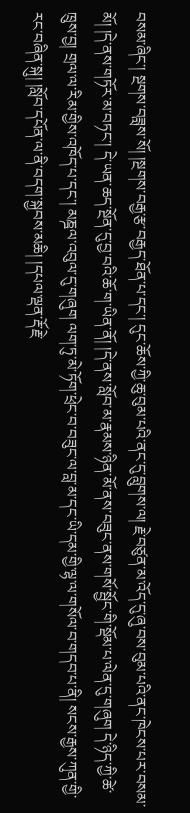བསམ་ཞིང་། སྔགས་བཟླས་སོ། །སྔགས་བརྒྱ་རྩ་བརྒྱད་ཐོན་པ་དང་། དུང་ཆོས་ཀྱི་ཆུ་བུམ་པའི་ནང་དུ་བླུགས་ལ། རྗེ་བཙུན་མ་འོད་དུ་ཞུ་བས་བུམ་པའི་ནང་ཁེངས་པར་བསམ་མོ། །དེ་ནས་གཏོར་མ་བཏང་། དེ་ཡན་ཆད་སྔོན་དུ་བྱ་བའི་ཆོ་ག་ཡིན་ནོ། །དེ་ནས་སློབ་མ་རྣམས་ཉིན་མོ་ནས་བཟུང་ནས་གསོ་སྦྱོང་གི་སྡོམ་པ་ལེན་དུ་གཞུག དེ་ཉིད་ཀྱི་ཚེ་ཁྲུས་བྱ། གྲལ་ལ་རིམ་གྱིས་འཁོད་པ་དང་། མཎྜལ་འབུལ་དུ་གཞུག ལག་ཏུ་མེ་ཏོག་ཕྲེང་བ་བཟུང་ལ་བླ་མ་དང་ཡི་དམ་གྱི་ལྷ་ལ་གསོལ་བ་གདབ་པ་ནི། སངས་རྒྱས་ཀུན་གྱི་རང་བཞིན་སྐུ། །སློབ་དཔོན་ལ་ནི་བདག་སྐྱབས་མཆི། །དཔལ་ལྡན་རྡོ་རྗེ་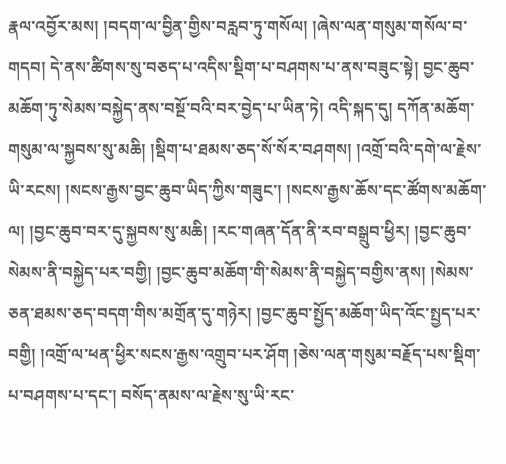རྣལ་འབྱོར་མས། །བདག་ལ་བྱིན་གྱིས་བརླབ་ཏུ་གསོལ། །ཞེས་ལན་གསུམ་གསོལ་བ་གདབ། དེ་ནས་ཚིགས་སུ་བཅད་པ་འདིས་སྡིག་པ་བཤགས་པ་ནས་བཟུང་སྟེ། བྱང་ཆུབ་མཆོག་ཏུ་སེམས་བསྐྱེད་ནས་བསྔོ་བའི་བར་བྱེད་པ་ཡིན་ཏེ། འདི་སྐད་དུ། དཀོན་མཆོག་གསུམ་ལ་སྐྱབས་སུ་མཆི། །སྡིག་པ་ཐམས་ཅད་སོ་སོར་བཤགས། །འགྲོ་བའི་དགེ་ལ་རྗེས་ཡི་རངས། །སངས་རྒྱས་བྱང་ཆུབ་ཡིད་ཀྱིས་གཟུང་། །སངས་རྒྱས་ཆོས་དང་ཚོགས་མཆོག་ལ། །བྱང་ཆུབ་བར་དུ་སྐྱབས་སུ་མཆི། །རང་གཞན་དོན་ནི་རབ་བསྒྲུབ་ཕྱིར། །བྱང་ཆུབ་སེམས་ནི་བསྐྱེད་པར་བགྱི། །བྱང་ཆུབ་མཆོག་གི་སེམས་ནི་བསྐྱེད་བགྱིས་ནས། །སེམས་ཅན་ཐམས་ཅད་བདག་གིས་མགྲོན་དུ་གཉེར། །བྱང་ཆུབ་སྤྱོད་མཆོག་ཡིད་འོང་སྤྱད་པར་བགྱི། །འགྲོ་ལ་ཕན་ཕྱིར་སངས་རྒྱས་འགྲུབ་པར་ཤོག །ཅེས་ལན་གསུམ་བརྗོད་པས་སྡིག་པ་བཤགས་པ་དང་། བསོད་ནམས་ལ་རྗེས་སུ་ཡི་རང་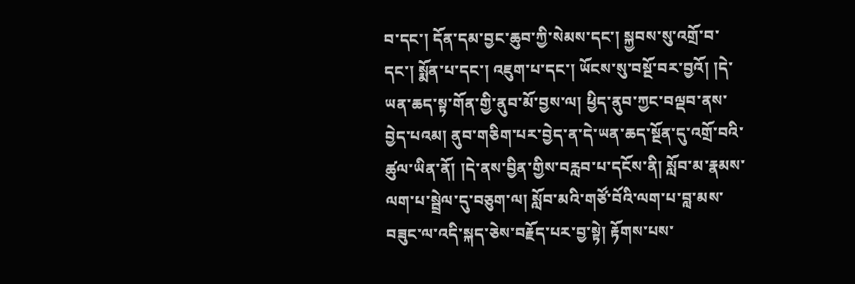བ་དང་། དོན་དམ་བྱང་ཆུབ་ཀྱི་སེམས་དང་། སྐྱབས་སུ་འགྲོ་བ་དང་། སྨོན་པ་དང་། འཇུག་པ་དང་། ཡོངས་སུ་བསྔོ་བར་བྱའོ། །དེ་ཡན་ཆད་སྟ་གོན་གྱི་ནུབ་མོ་བྱས་ལ། ཕྱིད་ནུབ་ཀྱང་བལྡབ་ནས་བྱེད་པའམ། ནུབ་གཅིག་པར་བྱེད་ན་དེ་ཡན་ཆད་སྔོན་དུ་འགྲོ་བའི་ཚུལ་ཡིན་ནོ། །དེ་ནས་བྱིན་གྱིས་བརླབ་པ་དངོས་ནི། སློབ་མ་རྣམས་ལག་པ་སྦྲེལ་དུ་བཅུག་ལ། སློབ་མའི་གཙོ་བོའི་ལག་པ་བླ་མས་བཟུང་ལ་འདི་སྐད་ཅེས་བརྗོད་པར་བྱ་སྟེ། རྟོགས་པས་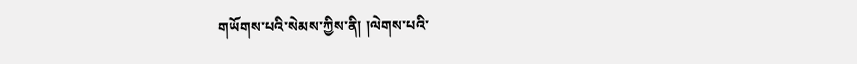གཡོགས་པའི་སེམས་ཀྱིས་ནི། །ལེགས་པའི་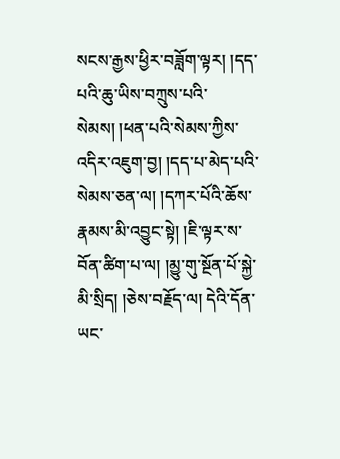སངས་རྒྱས་ཕྱིར་བཟློག་ལྟར། །དད་པའི་ཆུ་ཡིས་བཀྲུས་པའི་སེམས། །ཕན་པའི་སེམས་ཀྱིས་འདིར་འཇུག་བྱ། །དད་པ་མེད་པའི་སེམས་ཅན་ལ། །དཀར་པོའི་ཆོས་རྣམས་མི་འབྱུང་སྟེ། །ཇི་ལྟར་ས་བོན་ཚིག་པ་ལ། །མྱུ་གུ་སྔོན་པོ་སྐྱེ་མི་སྲིད། །ཅེས་བརྗོད་ལ། དེའི་དོན་ཡང་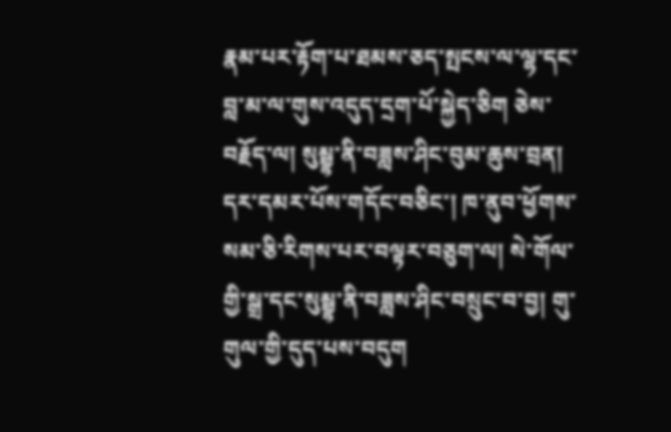རྣམ་པར་རྟོག་པ་ཐམས་ཅད་སྤངས་ལ་ལྷ་དང་བླ་མ་ལ་གུས་འདུད་དྲག་པོ་སྐྱེད་ཅིག ཅེས་བརྗོད་ལ། སུམྦྷ་ནི་བཟླས་ཤིང་བུམ་ཆུས་བྲན། དར་དམར་པོས་གདོང་བཅིང་། ཁ་ནུབ་ཕྱོགས་སམ་ཅི་རིགས་པར་བལྟར་བཅུག་ལ། སེ་གོལ་གྱི་སྒྲ་དང་སུམྦྷ་ནི་བཟླས་ཤིང་བསྲུང་བ་བྱ། གུ་གུལ་གྱི་དུད་པས་བདུག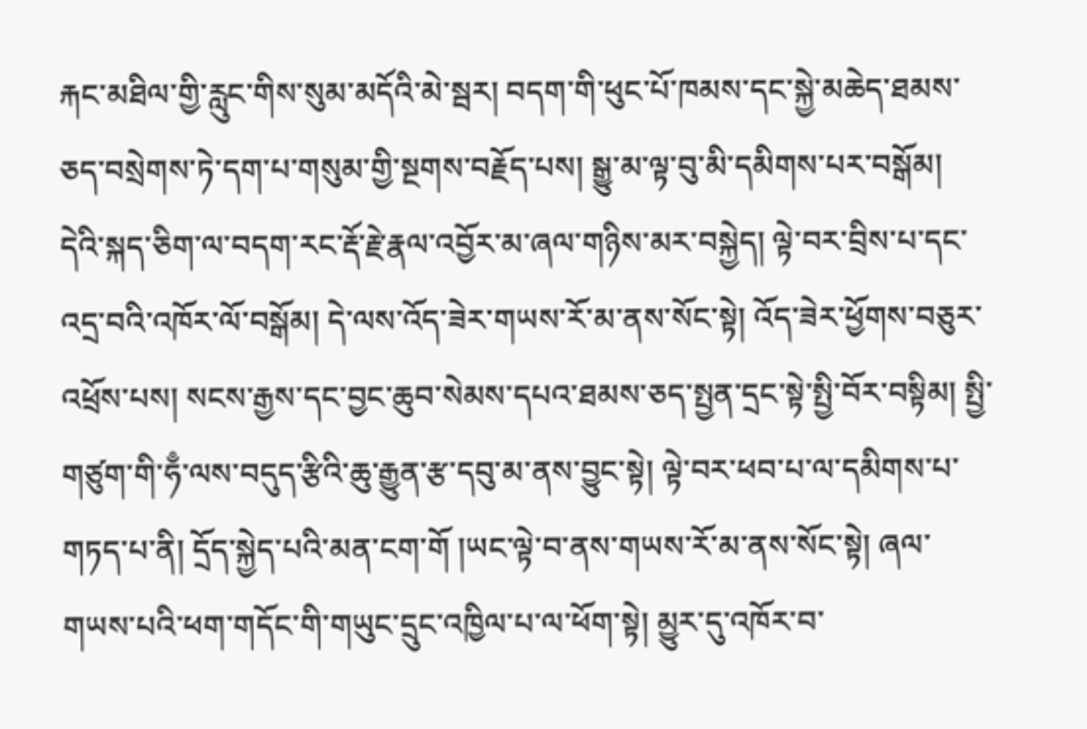རྐང་མཐིལ་གྱི་རླུང་གིས་སུམ་མདོའི་མེ་སྦར། བདག་གི་ཕུང་པོ་ཁམས་དང་སྐྱེ་མཆེད་ཐམས་ཅད་བསྲེགས་ཏེ་དག་པ་གསུམ་གྱི་སྔགས་བརྗོད་པས། སྒྱུ་མ་ལྟ་བུ་མི་དམིགས་པར་བསྒོམ། དེའི་སྐད་ཅིག་ལ་བདག་རང་རྡོ་རྗེ་རྣལ་འབྱོར་མ་ཞལ་གཉིས་མར་བསྐྱེད། ལྟེ་བར་བྲིས་པ་དང་འདྲ་བའི་འཁོར་ལོ་བསྒོམ། དེ་ལས་འོད་ཟེར་གཡས་རོ་མ་ནས་སོང་སྟེ། འོད་ཟེར་ཕྱོགས་བཅུར་འཕྲོས་པས། སངས་རྒྱས་དང་བྱང་ཆུབ་སེམས་དཔའ་ཐམས་ཅད་སྤྱན་དྲང་སྟེ་སྤྱི་བོར་བསྟིམ། སྤྱི་གཙུག་གི་ཧྃ་ལས་བདུད་རྩིའི་ཆུ་རྒྱུན་རྩ་དབུ་མ་ནས་བྱུང་སྟེ། ལྟེ་བར་ཕབ་པ་ལ་དམིགས་པ་གཏད་པ་ནི། དྲོད་སྐྱེད་པའི་མན་ངག་གོ །ཡང་ལྟེ་བ་ནས་གཡས་རོ་མ་ནས་སོང་སྟེ། ཞལ་གཡས་པའི་ཕག་གདོང་གི་གཡུང་དྲུང་འཁྱིལ་པ་ལ་ཕོག་སྟེ། མྱུར་དུ་འཁོར་བ་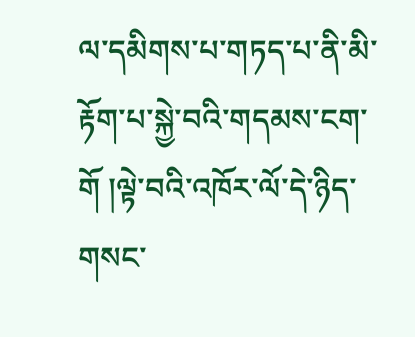ལ་དམིགས་པ་གཏད་པ་ནི་མི་རྟོག་པ་སྐྱེ་བའི་གདམས་ངག་གོ །ལྟེ་བའི་འཁོར་ལོ་དེ་ཉིད་གསང་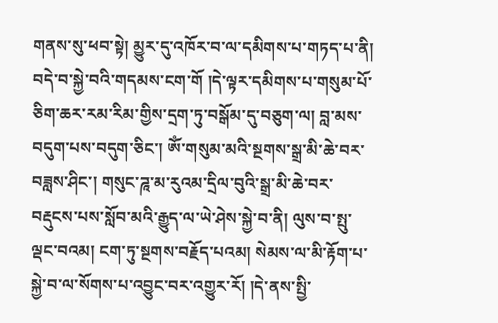གནས་སུ་ཕབ་སྟེ། མྱུར་དུ་འཁོར་བ་ལ་དམིགས་པ་གཏད་པ་ནི། བདེ་བ་སྐྱེ་བའི་གདམས་ངག་གོ །དེ་ལྟར་དམིགས་པ་གསུམ་པོ་ཅིག་ཆར་རམ་རིམ་གྱིས་དྲག་ཏུ་བསྒོམ་དུ་བཅུག་ལ། བླ་མས་བདུག་པས་བདུག་ཅིང་། ཨོཾ་གསུམ་མའི་སྔགས་སྒྲ་མི་ཆེ་བར་བཟླས་ཤིང་། གསུང་ཌཱ་མ་རུའམ་དྲིལ་བུའི་སྒྲ་མི་ཆེ་བར་བརྡུངས་པས་སློབ་མའི་རྒྱུད་ལ་ཡེ་ཤེས་སྐྱེ་བ་ནི། ལུས་བ་སྤུ་ལྡང་བའམ། ངག་ཏུ་སྔགས་བརྗོད་པའམ། སེམས་ལ་མི་རྟོག་པ་སྐྱེ་བ་ལ་སོགས་པ་འབྱུང་བར་འགྱུར་རོ། །དེ་ནས་སྤྱི་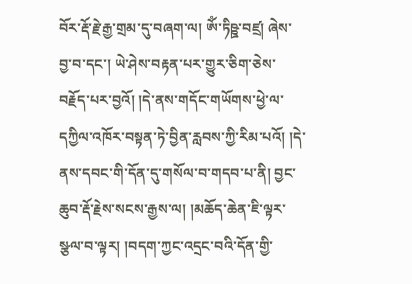བོར་རྡོ་རྗེ་རྒྱ་གྲམ་དུ་བཞག་ལ། ཨོཾ་ཏིཥྛ་བཛྲ། ཞེས་བྱ་བ་དང་། ཡེ་ཤེས་བརྟན་པར་གྱུར་ཅིག་ཅེས་བརྗོད་པར་བྱའོ། །དེ་ནས་གདོང་གཡོགས་ཕྱེ་ལ་དཀྱིལ་འཁོར་བསྟན་ཏེ་བྱིན་རླབས་ཀྱི་རིམ་པའོ། །དེ་ནས་དབང་གི་དོན་དུ་གསོལ་བ་གདབ་པ་ནི། བྱང་ཆུབ་རྡོ་རྗེས་སངས་རྒྱས་ལ། །མཆོད་ཆེན་ཇི་ལྟར་སྩལ་བ་ལྟར། །བདག་ཀྱང་འདྲང་བའི་དོན་གྱི་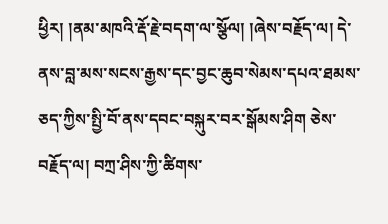ཕྱིར། །ནམ་མཁའི་རྡོ་རྗེ་བདག་ལ་སྩོལ། །ཞེས་བརྗོད་ལ། དེ་ནས་བླ་མས་སངས་རྒྱས་དང་བྱང་ཆུབ་སེམས་དཔའ་ཐམས་ཅད་ཀྱིས་སྤྱི་བོ་ནས་དབང་བསྐུར་བར་སྒོམས་ཤིག ཅེས་བརྗོད་ལ། བཀྲ་ཤིས་ཀྱི་ཚིགས་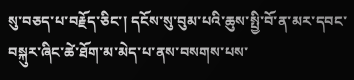སུ་བཅད་པ་བརྗོད་ཅིང་། དངོས་སུ་བུམ་པའི་ཆུས་སྤྱི་བོ་ན་མར་དབང་བསྐུར་ཞིང་ཚེ་ཐོག་མ་མེད་པ་ནས་བསགས་པས་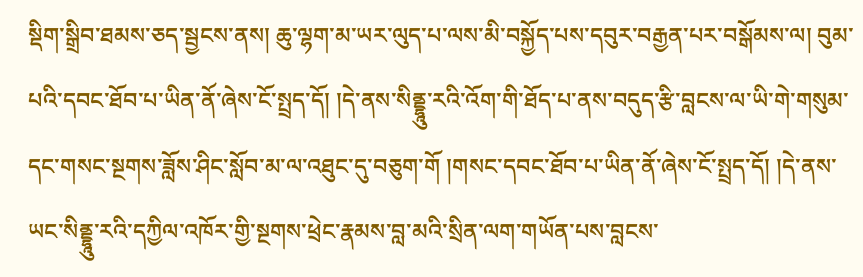སྡིག་སྒྲིབ་ཐམས་ཅད་སྦྱངས་ནས། ཆུ་ལྷག་མ་ཡར་ལུད་པ་ལས་མི་བསྐྱོད་པས་དབུར་བརྒྱན་པར་བསྒོམས་ལ། བུམ་པའི་དབང་ཐོབ་པ་ཡིན་ནོ་ཞེས་ངོ་སྤྲད་དོ། །དེ་ནས་སིནྡྷཱུ་རའི་འོག་གི་ཐོད་པ་ནས་བདུད་རྩི་བླངས་ལ་ཡི་གེ་གསུམ་དང་གསང་སྔགས་ཟློས་ཤིང་སློབ་མ་ལ་འཐུང་དུ་བཅུག་གོ །གསང་དབང་ཐོབ་པ་ཡིན་ནོ་ཞེས་ངོ་སྤྲད་དོ། །དེ་ནས་ཡང་སིནྡྷཱུ་རའི་དཀྱིལ་འཁོར་གྱི་སྔགས་ཕྲེང་རྣམས་བླ་མའི་སྲིན་ལག་གཡོན་པས་བླངས་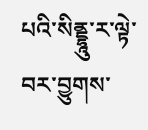པའི་སིནྡྷཱུ་ར་ལྟེ་བར་བྱུགས་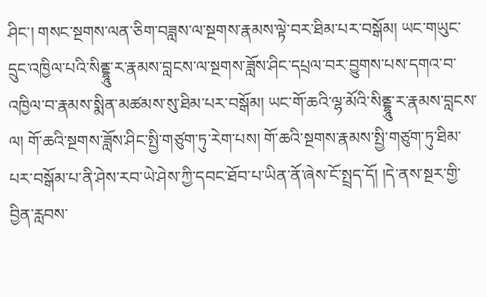ཤིང་། གསང་སྔགས་ལན་ཅིག་བཟླས་ལ་སྔགས་རྣམས་ལྟེ་བར་ཐིམ་པར་བསྒོམ། ཡང་གཡུང་དྲུང་འཁྱིལ་པའི་སིནྡྷཱུ་ར་རྣམས་བླངས་ལ་སྔགས་ཟློས་ཤིང་དཔྲལ་བར་བྱུགས་པས་དགའ་བ་འཁྱིལ་བ་རྣམས་སྨིན་མཚམས་སུ་ཐིམ་པར་བསྒོམ། ཡང་གོ་ཆའི་ལྷ་མོའི་སིནྡྷཱུ་ར་རྣམས་བླངས་ལ། གོ་ཆའི་སྔགས་ཟློས་ཤིང་སྤྱི་གཙུག་ཏུ་རེག་པས། གོ་ཆའི་སྔགས་རྣམས་སྤྱི་གཙུག་ཏུ་ཐིམ་པར་བསྒོམ་པ་ནི་ཤེས་རབ་ཡེ་ཤེས་ཀྱི་དབང་ཐོབ་པ་ཡིན་ནོ་ཞེས་ངོ་སྤྲད་དོ། །དེ་ནས་སྔར་གྱི་བྱིན་རླབས་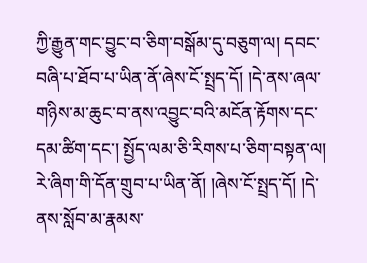ཀྱི་རྒྱུན་གང་བྱུང་བ་ཅིག་བསྒོམ་དུ་བཅུག་ལ། དབང་བཞི་པ་ཐོབ་པ་ཡིན་ནོ་ཞེས་ངོ་སྤྲད་དོ། །དེ་ནས་ཞལ་གཉིས་མ་ཆུང་བ་ནས་འབྱུང་བའི་མངོན་རྟོགས་དང་དམ་ཚིག་དང་། སྤྱོད་ལམ་ཅི་རིགས་པ་ཅིག་བསྟན་ལ། རེ་ཞིག་གི་དོན་གྲུབ་པ་ཡིན་ནོ། །ཞེས་ངོ་སྤྲད་དོ། །དེ་ནས་སློབ་མ་རྣམས་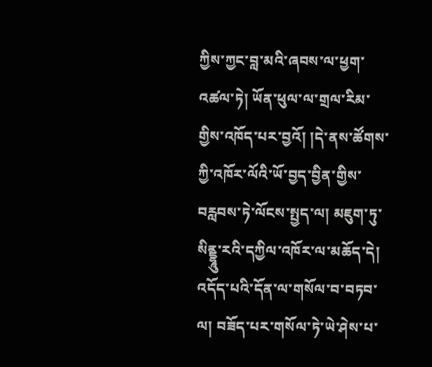ཀྱིས་ཀྱང་བླ་མའི་ཞབས་ལ་ཕྱག་འཚལ་ཏེ། ཡོན་ཕུལ་ལ་གྲལ་རིམ་གྱིས་འཁོད་པར་བྱའོ། །དེ་ནས་ཚོགས་ཀྱི་འཁོར་ལོའི་ཡོ་བྱད་བྱིན་གྱིས་བརླབས་ཏེ་ལོངས་སྤྱད་ལ། མཇུག་ཏུ་སིནྡྷཱུ་རའི་དཀྱིལ་འཁོར་ལ་མཆོད་དེ། འདོད་པའི་དོན་ལ་གསོལ་བ་བཏབ་ལ། བཟོད་པར་གསོལ་ཏེ་ཡེ་ཤེས་པ་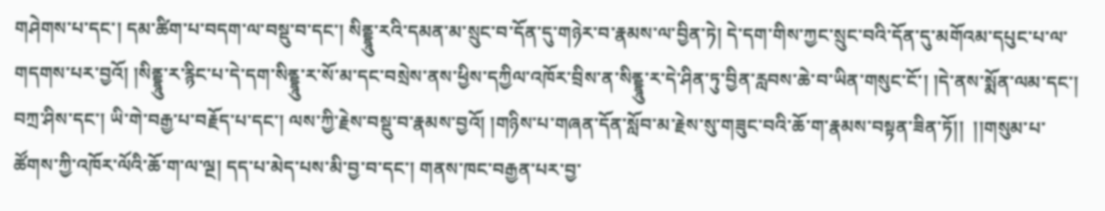གཤེགས་པ་དང་། དམ་ཚིག་པ་བདག་ལ་བསྡུ་བ་དང་། སིནྡྷཱུ་རའི་དམན་མ་སྲུང་བ་དོན་དུ་གཉེར་བ་རྣམས་ལ་བྱིན་ཏེ། དེ་དག་གིས་ཀྱང་སྲུང་བའི་དོན་དུ་མགོའམ་དཔུང་པ་ལ་གདགས་པར་བྱའོ། །སིནྡྷཱུ་ར་རྙིང་པ་དེ་དག་སིནྡྷཱུ་ར་སོ་མ་དང་བསྲེས་ནས་ཕྱིས་དཀྱིལ་འཁོར་བྲིས་ན་སིནྡྷཱུ་ར་དེ་ཤིན་ཏུ་བྱིན་རླབས་ཆེ་བ་ཡིན་གསུང་ངོ་། །དེ་ནས་སྨོན་ལམ་དང་། བཀྲ་ཤིས་དང་། ཡི་གེ་བརྒྱ་པ་བརྗོད་པ་དང་། ལས་ཀྱི་རྗེས་བསྡུ་བ་རྣམས་བྱའོ། །གཉིས་པ་གཞན་དོན་སློབ་མ་རྗེས་སུ་གཟུང་བའི་ཆོ་ག་རྣམས་བསྟན་ཟིན་ཏོ།།  །།གསུམ་པ་ཚོགས་ཀྱི་འཁོར་ལོའི་ཆོ་ག་ལ་ལྔ། དད་པ་མེད་པས་མི་བྱ་བ་དང་། གནས་ཁང་བརྒྱན་པར་བྱ་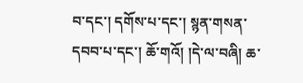བ་དང་། དགོས་པ་དང་། སྙན་གསན་དབབ་པ་དང་། ཆོ་གའོ། །དེ་ལ་བཞི། ཆ་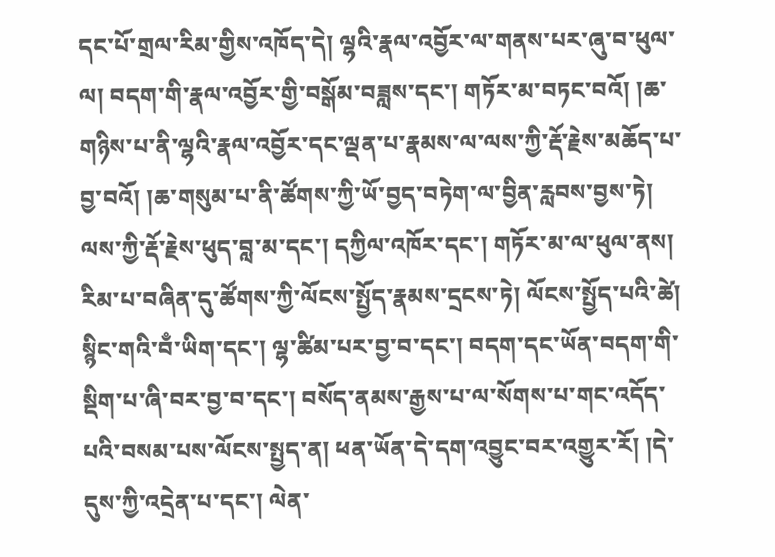དང་པོ་གྲལ་རིམ་གྱིས་འཁོད་དེ། ལྷའི་རྣལ་འབྱོར་ལ་གནས་པར་ཞུ་བ་ཕུལ་ལ། བདག་གི་རྣལ་འབྱོར་གྱི་བསྒོམ་བཟླས་དང་། གཏོར་མ་བཏང་བའོ། །ཆ་གཉིས་པ་ནི་ལྷའི་རྣལ་འབྱོར་དང་ལྡན་པ་རྣམས་ལ་ལས་ཀྱི་རྡོ་རྗེས་མཆོད་པ་བྱ་བའོ། །ཆ་གསུམ་པ་ནི་ཚོགས་ཀྱི་ཡོ་བྱད་བཏེག་ལ་བྱིན་རླབས་བྱས་ཏེ། ལས་ཀྱི་རྡོ་རྗེས་ཕུད་བླ་མ་དང་། དཀྱིལ་འཁོར་དང་། གཏོར་མ་ལ་ཕུལ་ནས། རིམ་པ་བཞིན་དུ་ཚོགས་ཀྱི་ལོངས་སྤྱོད་རྣམས་དྲངས་ཏེ། ལོངས་སྤྱོད་པའི་ཚེ། སྙིང་གའི་བྃ་ཡིག་དང་། ལྷ་ཚིམ་པར་བྱ་བ་དང་། བདག་དང་ཡོན་བདག་གི་སྡིག་པ་ཞི་བར་བྱ་བ་དང་། བསོད་ནམས་རྒྱས་པ་ལ་སོགས་པ་གང་འདོད་པའི་བསམ་པས་ལོངས་སྤྱད་ན། ཕན་ཡོན་དེ་དག་འབྱུང་བར་འགྱུར་རོ། །དེ་དུས་ཀྱི་འདྲེན་པ་དང་། ལེན་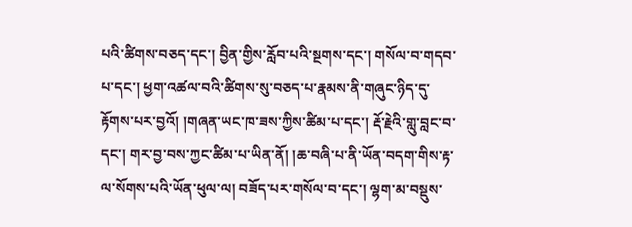པའི་ཚིགས་བཅད་དང་། བྱིན་གྱིས་རློབ་པའི་སྔགས་དང་། གསོལ་བ་གདབ་པ་དང་། ཕྱག་འཚལ་བའི་ཚིགས་སུ་བཅད་པ་རྣམས་ནི་གཞུང་ཉིད་དུ་རྟོགས་པར་བྱའོ། །གཞན་ཡང་ཁ་ཟས་ཀྱིས་ཚིམ་པ་དང་། རྡོ་རྗེའི་གླུ་བླང་བ་དང་། གར་བྱ་བས་ཀྱང་ཚིམ་པ་ཡིན་ནོ། །ཆ་བཞི་པ་ནི་ཡོན་བདག་གིས་རྟ་ལ་སོགས་པའི་ཡོན་ཕུལ་ལ། བཟོད་པར་གསོལ་བ་དང་། ལྷག་མ་བསྡུས་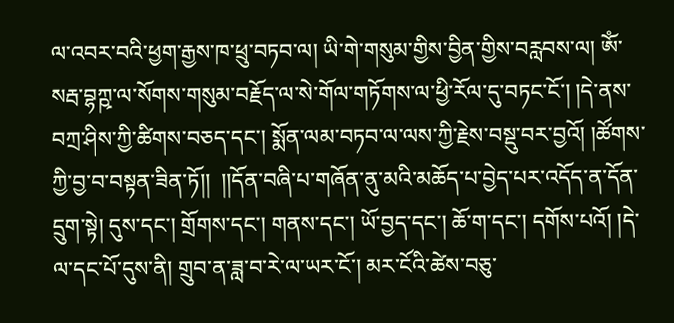ལ་འབར་བའི་ཕྱག་རྒྱས་ཁ་ཕྲུ་བཏབ་ལ། ཡི་གེ་གསུམ་གྱིས་བྱིན་གྱིས་བརླབས་ལ། ཨོཾ་སརྦ་བྷཀྵ་ལ་སོགས་གསུམ་བརྗོད་ལ་སེ་གོལ་གཏོགས་ལ་ཕྱི་རོལ་དུ་བཏང་ངོ་། །དེ་ནས་བཀྲ་ཤིས་ཀྱི་ཚིགས་བཅད་དང་། སྨོན་ལམ་བཏབ་ལ་ལས་ཀྱི་རྗེས་བསྡུ་བར་བྱའོ། །ཚོགས་ཀྱི་བྱ་བ་བསྟན་ཟིན་ཏོ།།  །།དོན་བཞི་པ་གཞོན་ནུ་མའི་མཆོད་པ་བྱེད་པར་འདོད་ན་དོན་དྲུག་སྟེ། དུས་དང་། གྲོགས་དང་། གནས་དང་། ཡོ་བྱད་དང་། ཆོ་ག་དང་། དགོས་པའོ། །དེ་ལ་དང་པོ་དུས་ནི། གྲུབ་ན་ཟླ་བ་རེ་ལ་ཡར་ངོ་། མར་ངོའི་ཚེས་བཅུ་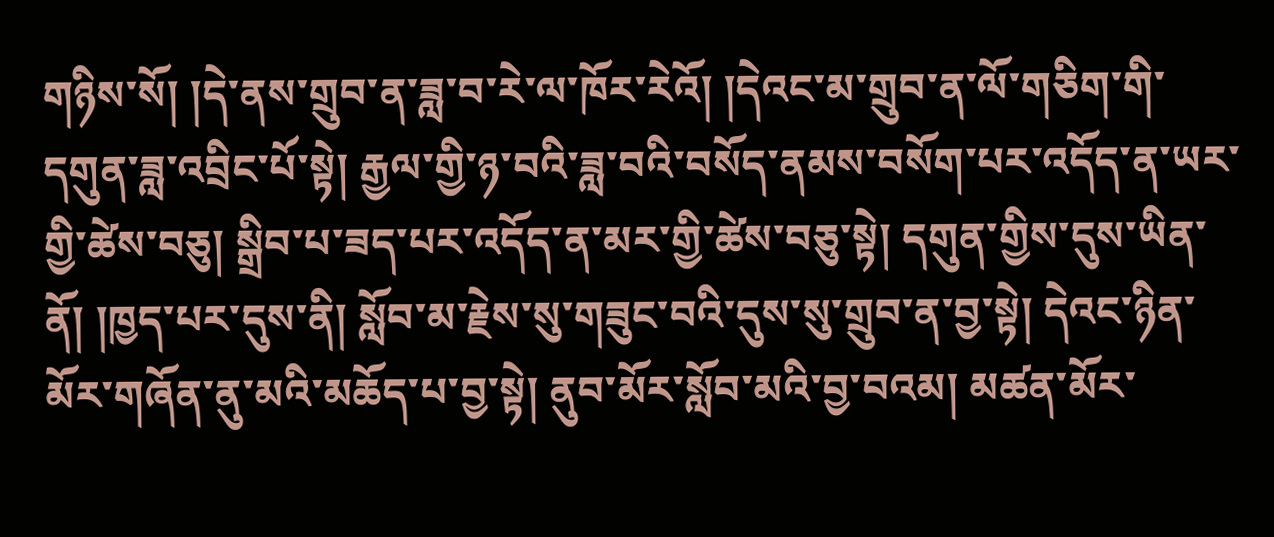གཉིས་སོ། །དེ་ནས་གྲུབ་ན་ཟླ་བ་རེ་ལ་ཁོར་རེའོ། །དེའང་མ་གྲུབ་ན་ལོ་གཅིག་གི་དགུན་ཟླ་འབྲིང་པོ་སྟེ། རྒྱལ་གྱི་ཉ་བའི་ཟླ་བའི་བསོད་ནམས་བསོག་པར་འདོད་ན་ཡར་གྱི་ཚེས་བཅུ། སྒྲིབ་པ་ཟད་པར་འདོད་ན་མར་གྱི་ཚེས་བཅུ་སྟེ། དགུན་གྱིས་དུས་ཡིན་ནོ། །ཁྱད་པར་དུས་ནི། སློབ་མ་རྗེས་སུ་གཟུང་བའི་དུས་སུ་གྲུབ་ན་བྱ་སྟེ། དེའང་ཉིན་མོར་གཞོན་ནུ་མའི་མཆོད་པ་བྱ་སྟེ། ནུབ་མོར་སློབ་མའི་བྱ་བའམ། མཚན་མོར་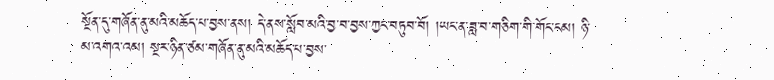སྔོན་དུ་གཞོན་ནུ་མའི་མཆོད་པ་བྱས་ནས། དེ་ནས་སློབ་མའི་བྱ་བ་བྱས་ཀྱང་བཏུབ་བོ། །ཡང་ན་ཟླ་བ་གཅིག་གི་གོང་ངམ། ཉི་མ་འགའ་འམ། སྔར་ཉིན་ཙམ་གཞོན་ནུ་མའི་མཆོད་པ་བྱས་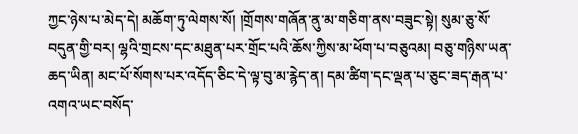ཀྱང་ཉེས་པ་མེད་དེ། མཆོག་ཏུ་ལེགས་སོ། །གྲོགས་གཞོན་ནུ་མ་གཅིག་ནས་བཟུང་སྟེ། སུམ་ཅུ་སོ་བདུན་གྱི་བར། ལྷའི་གྲངས་དང་མཐུན་པར་གྲོང་པའི་ཆོས་ཀྱིས་མ་ཕོག་པ་བཅུའམ། བཅུ་གཉིས་ཡན་ཆད་ཡིན། མང་པོ་སོགས་པར་འདོད་ཅིང་དེ་ལྟ་བུ་མ་རྙེད་ན། དམ་ཚིག་དང་ལྡན་པ་ཅུང་ཟད་རྒན་པ་འགའ་ཡང་བསོད་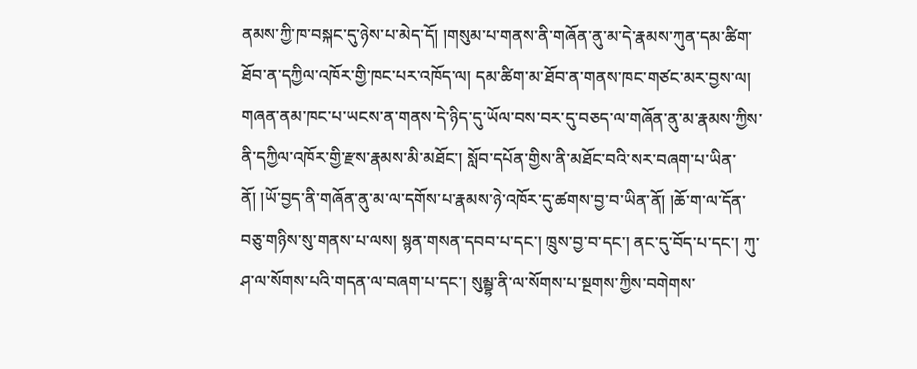ནམས་ཀྱི་ཁ་བསྐང་དུ་ཉེས་པ་མེད་དོ། །གསུམ་པ་གནས་ནི་གཞོན་ནུ་མ་དེ་རྣམས་ཀུན་དམ་ཚིག་ཐོབ་ན་དཀྱིལ་འཁོར་གྱི་ཁང་པར་འཁོད་ལ། དམ་ཚིག་མ་ཐོབ་ན་གནས་ཁང་གཙང་མར་བྱས་ལ། གཞན་ནམ་ཁང་པ་ཡངས་ན་གནས་དེ་ཉིད་དུ་ཡོལ་བས་བར་དུ་བཅད་ལ་གཞོན་ནུ་མ་རྣམས་ཀྱིས་ནི་དཀྱིལ་འཁོར་གྱི་རྫས་རྣམས་མི་མཐོང་། སློབ་དཔོན་གྱིས་ནི་མཐོང་བའི་སར་བཞག་པ་ཡིན་ནོ། །ཡོ་བྱད་ནི་གཞོན་ནུ་མ་ལ་དགོས་པ་རྣམས་ཉེ་འཁོར་དུ་ཚགས་བྱ་བ་ཡིན་ནོ། །ཆོ་ག་ལ་དོན་བཅུ་གཉིས་སུ་གནས་པ་ལས། སྙན་གསན་དབབ་པ་དང་། ཁྲུས་བྱ་བ་དང་། ནང་དུ་བོད་པ་དང་། ཀུ་ཤ་ལ་སོགས་པའི་གདན་ལ་བཞག་པ་དང་། སུམྦྷ་ནི་ལ་སོགས་པ་སྔགས་ཀྱིས་བགེགས་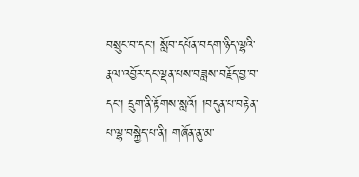བསྲུང་བ་དང་། སློབ་དཔོན་བདག་ཉིད་ལྷའི་རྣལ་འབྱོར་དང་ལྡན་པས་བཟླས་བརྗོད་བྱ་བ་དང་། དྲུག་ནི་རྟོགས་སླའོ། །བདུན་པ་བརྟེན་པ་ལྷ་བསྐྱེད་པ་ནི། གཞོན་ནུ་མ་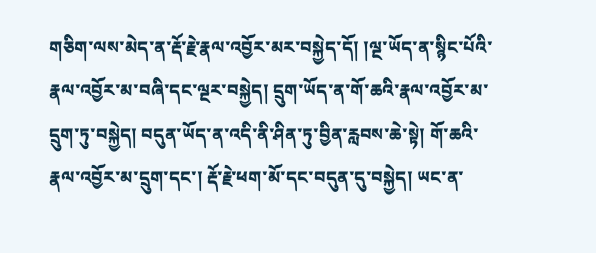གཅིག་ལས་མེད་ན་རྡོ་རྗེ་རྣལ་འབྱོར་མར་བསྐྱེད་དོ། །ལྔ་ཡོད་ན་སྙིང་པོའི་རྣལ་འབྱོར་མ་བཞི་དང་ལྔར་བསྐྱེད། དྲུག་ཡོད་ན་གོ་ཆའི་རྣལ་འབྱོར་མ་དྲུག་ཏུ་བསྐྱེད། བདུན་ཡོད་ན་འདི་ནི་ཤིན་ཏུ་བྱིན་རླབས་ཆེ་སྟེ། གོ་ཆའི་རྣལ་འབྱོར་མ་དྲུག་དང་། རྡོ་རྗེ་ཕག་མོ་དང་བདུན་དུ་བསྐྱེད། ཡང་ན་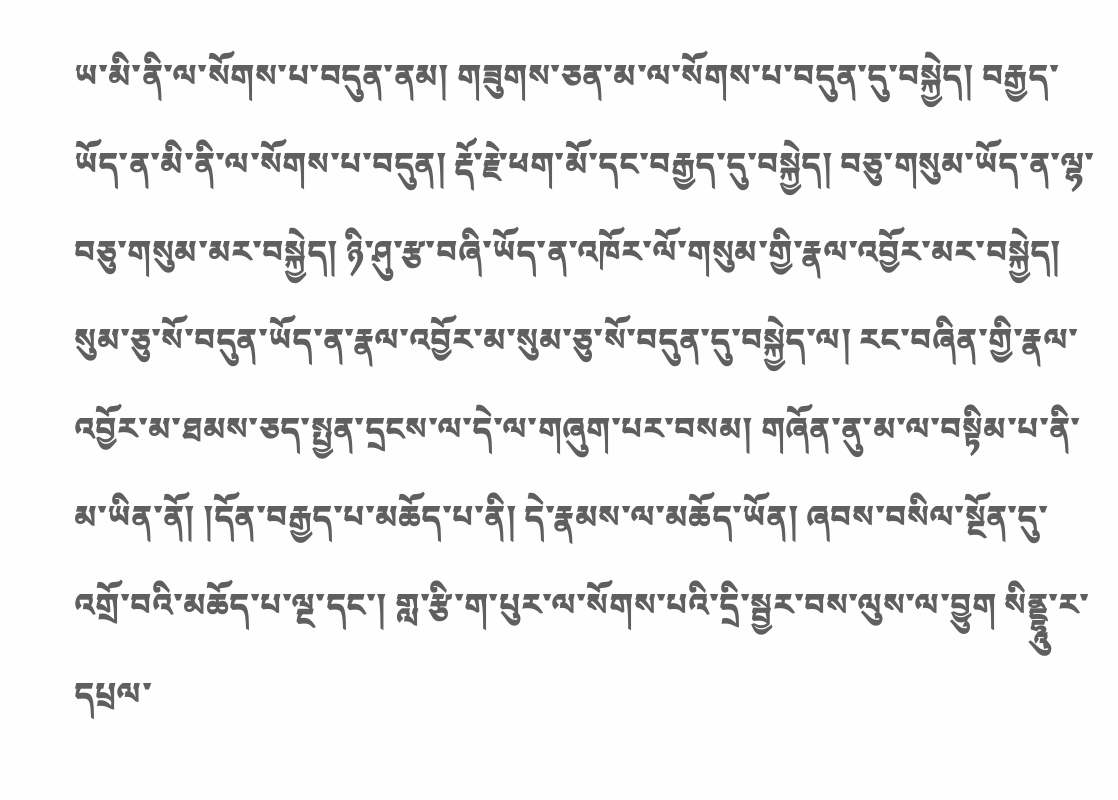ཡ་མི་ནི་ལ་སོགས་པ་བདུན་ནམ། གཟུགས་ཅན་མ་ལ་སོགས་པ་བདུན་དུ་བསྐྱེད། བརྒྱད་ཡོད་ན་མི་ནི་ལ་སོགས་པ་བདུན། རྡོ་རྗེ་ཕག་མོ་དང་བརྒྱད་དུ་བསྐྱེད། བཅུ་གསུམ་ཡོད་ན་ལྷ་བཅུ་གསུམ་མར་བསྐྱེད། ཉི་ཤུ་རྩ་བཞི་ཡོད་ན་འཁོར་ལོ་གསུམ་གྱི་རྣལ་འབྱོར་མར་བསྐྱེད། སུམ་ཅུ་སོ་བདུན་ཡོད་ན་རྣལ་འབྱོར་མ་སུམ་ཅུ་སོ་བདུན་དུ་བསྐྱེད་ལ། རང་བཞིན་གྱི་རྣལ་འབྱོར་མ་ཐམས་ཅད་སྤྱན་དྲངས་ལ་དེ་ལ་གཞུག་པར་བསམ། གཞོན་ནུ་མ་ལ་བསྟིམ་པ་ནི་མ་ཡིན་ནོ། །དོན་བརྒྱད་པ་མཆོད་པ་ནི། དེ་རྣམས་ལ་མཆོད་ཡོན། ཞབས་བསིལ་སྔོན་དུ་འགྲོ་བའི་མཆོད་པ་ལྔ་དང་། གླ་རྩི་ག་པུར་ལ་སོགས་པའི་དྲི་སྦྱར་བས་ལུས་ལ་བྱུག སིནྡྷཱུ་ར་དཔྲལ་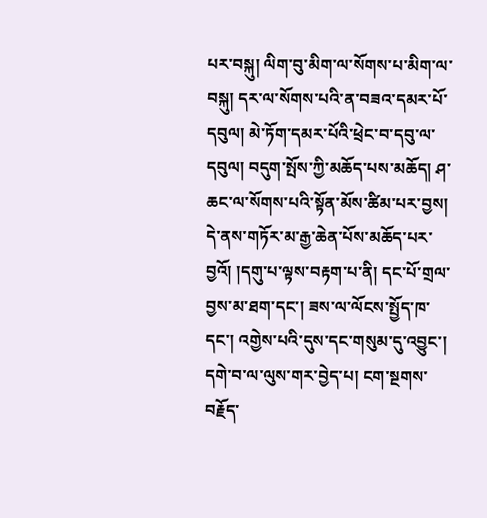པར་བསྐུ། ལིག་བུ་མིག་ལ་སོགས་པ་མིག་ལ་བསྐུ། དར་ལ་སོགས་པའི་ན་བཟའ་དམར་པོ་དབུལ། མེ་ཏོག་དམར་པོའི་ཕྲེང་བ་དབུ་ལ་དབུལ། བདུག་སྤོས་ཀྱི་མཆོད་པས་མཆོད། ཤ་ཆང་ལ་སོགས་པའི་སྟོན་མོས་ཚིམ་པར་བྱས། དེ་ནས་གཏོར་མ་རྒྱ་ཆེན་པོས་མཆོད་པར་བྱའོ། །དགུ་པ་ལྟས་བརྟག་པ་ནི། དང་པོ་གྲལ་བྱས་མ་ཐག་དང་། ཟས་ལ་ལོངས་སྤྱོད་ཁ་དང་། འགྱེས་པའི་དུས་དང་གསུམ་དུ་འབྱུང་། དགེ་བ་ལ་ལུས་གར་བྱེད་པ། ངག་སྔགས་བརྗོད་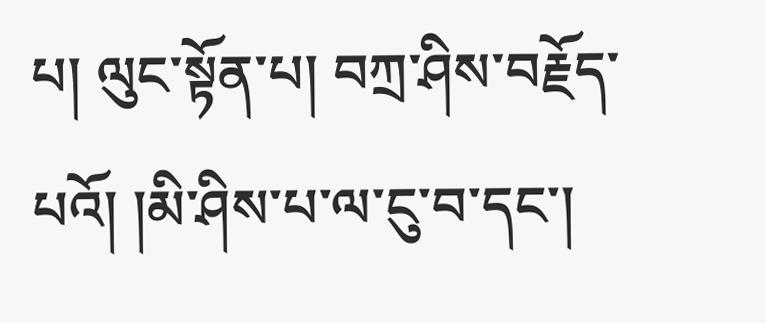པ། ལུང་སྟོན་པ། བཀྲ་ཤིས་བརྗོད་པའོ། །མི་ཤིས་པ་ལ་ངུ་བ་དང་།